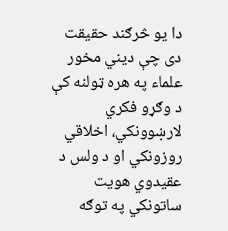دا يو څرګند حقيقت دی چې ديني مخور علماء په هره ټولنه کې د وګړو فکري لارښوونکي، اخلاقي روزونکي او د ولس د عقيدوي هويت ساتونکي په توګه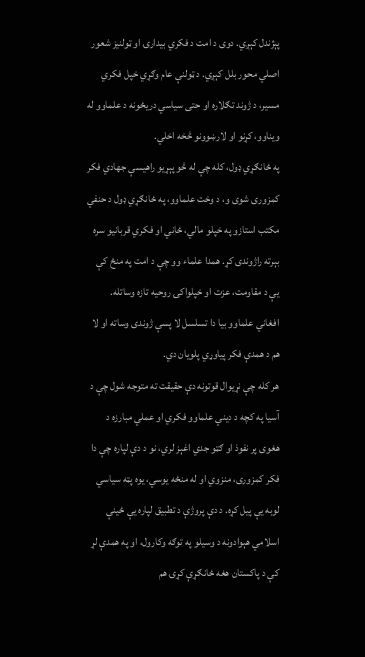پېژندل کېږي. دوی د امت د فکري بيدارۍ او ټولنيز شعور اصلي محور بلل کېږي. د ټولنې عام وګړي خپل فکري مسير، د ژوند تګلاره او حتی سياسي دريځونه د علماوو له ويناوو، کړنو او لارښوونو څخه اخلي.
په ځانګړي ډول، کله چې له څو پېړيو راهيسې جهادي فکر کمزوری شوی و، د وخت علماوو، په ځانګړي ډول د حنفي مکتب استازو په خپلو مالي، ځاني او فکري قربانيو سره بېرته راژوندی کړ. همدا علماء وو چې د امت په منځ کې يې د مقاومت، عزت او خپلواکۍ روحيه تازه وساتله.
افغاني علماوو بيا دا تسلسل لا پسې ژوندی وساته او لا هم د همدې فکر پياوړي پلويان دي.
هر کله چې نړيوال قوتونه دې حقيقت ته متوجه شول چې د آسيا په کچه د ديني علماوو فکري او عملي مبارزه د هغوی پر نفوذ او ګټو جدي اغېز لري، نو د دې لپاره چې دا فکر کمزوری، منزوي او له منځه يوسي، يوه پټه سياسي لوبه يې پيل کړه. د دې پروژې د تطبيق لپاره يې ځينې اسلامي هېوادونه د وسيلو په توګه وکارول، او په همدې لړ کې د پاکستان هغه ځانګړې کړۍ هم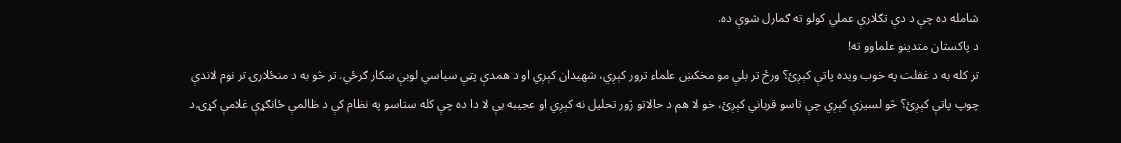شامله ده چې د دې تګلارې عملي کولو ته ګمارل شوې ده.
د پاکستان متدينو علماوو ته!
تر کله به د غفلت په خوب ويده پاتې کېږئ؟ ورځ تر بلې مو مخکښ علماء ترور کېږي، شهيدان کېږي او د همدې پټې سياسي لوبې ښکار ګرځي. تر څو به د منځلارۍ تر نوم لاندې چوپ پاتې کېږئ؟ څو لسيزې کېږي چې تاسو قرباني کېږئ، خو لا هم د حالاتو ژور تحليل نه کېږي او عجيبه يې لا دا ده چې کله ستاسو په نظام کې د ظالمې ځانګړې غلامې کړۍ د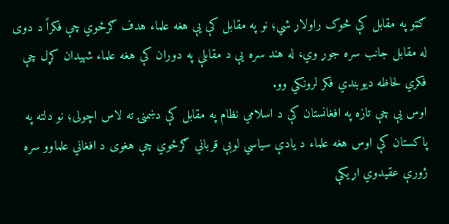ګټو په مقابل کې څوک راولاړ شي؛ نو په مقابل کې يې هغه علماء هدف ګرځوي چې فکراً د دوی له مقابل جانب سره جوړ وي، له هند سره يې د مقابلې په دوران کې هغه علماء شهيدان کړل چې فکري لحاظه ديوبندي فکر لرونکي وو.
اوس يې چې تازه په افغانستان کې د اسلامي نظام په مقابل کې دښمنۍ ته لاس اچولی؛ نو دلته په پاکستان کې اوس هغه علماء د يادې سياسي لوبې قرباني ګرځوي چې هغوی د افغاني علماوو سره ژورې عقيدوي اړيکې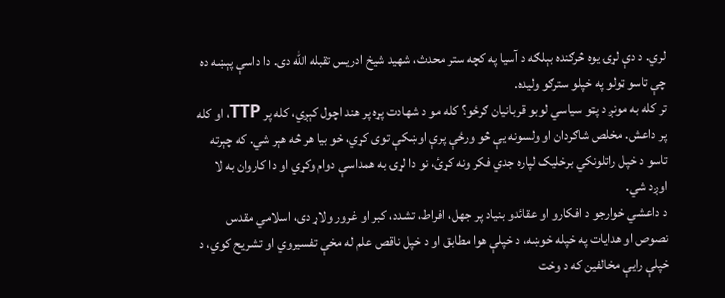لري. د دې لړۍ يوه څرګنده بېلګه د آسيا په کچه ستر محدث، شهيد شيخ ادريس تقبله الله دی. دا داسې پېښه ده چې تاسو ټولو په خپلو سترګو وليده.
تر کله به مونږ د پټو سياسي لوبو قربانيان ګرځو؟ کله مو د شهادت پړه پر هند اچول کېږي، کله پر TTP، او کله پر داعش. مخلص شاګردان او ولسونه يې څو ورځې پرې اوښکې توی کړي، خو بيا هر څه هېر شي. که چېرته تاسو د خپل راتلونکي برخليک لپاره جدي فکر ونه کړئ، نو دا لړۍ به همداسې دوام وکړي او دا کاروان به لا اوږد شي.
د داعشي خوارجو د افکارو او عقائدو بنياد پر جهل، افراط، تشدد، کبر او غرور ولاړ دی، اسلامي مقدس نصوص او هدايات په خپله خوښه، د خپلې هوا مطابق او د خپل ناقص علم له مخې تفسيروي او تشريح کوي، د خپلې رايې مخالفين که د وخت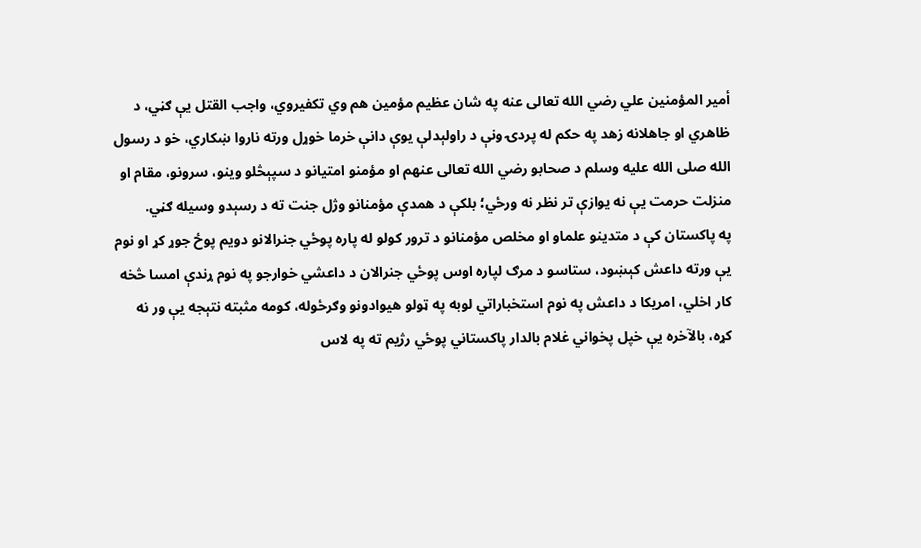أمير المؤمنين علي رضي الله تعالی عنه په شان عظيم مؤمين هم وي تکفيروي، واجب القتل يې ګڼي، د ظاهري او جاهلانه زهد په حکم له پردۍ ونې د راولېدلې يوې دانې خرما خوړل ورته ناروا ښکاري، خو د رسول الله صلی الله علیه وسلم د صحابو رضي الله تعالی عنهم او مؤمنو امتيانو د سپېڅلو وينو، سرونو، مقام او منزلت حرمت يې نه يوازې تر نظر نه ورځي؛ بلکې د همدې مؤمنانو وژل جنت ته د رسېدو وسيله ګڼي.
په پاکستان کې د متدينو علماو او مخلص مؤمنانو د ترور کولو له پاره پوځي جنرالانو دويم پوځ جوړ کړ او نوم يې ورته داعش کېښود، ستاسو د مرګ لپاره اوس پوځي جنرالان د داعشي خوارجو په نوم ړندې امسا څخه کار اخلي، امريکا د داعش په نوم استخباراتي لوبه په ټولو هيوادونو وګرځوله، کومه مثبته نتېجه يې ور نه کړه، بالآخره يې خپل پخواني غلام بالدار پاکستاني پوځي رژيم ته په لاس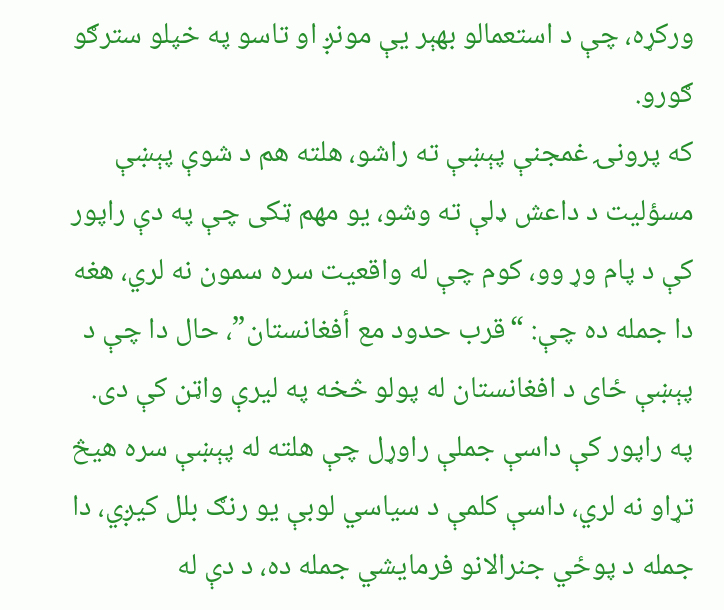ورکړه، چې د استعمالو بهېر يې مونږ او تاسو په خپلو سترګو ګورو.
که پرونۍ غمجنې پېښې ته راشو، هلته هم د شوې پېښې مسؤليت د داعش ډلې ته وشو، يو مهم ټکی چې په دې راپور کې د پام وړ وو، کوم چې له واقعيت سره سمون نه لري، هغه دا جمله ده چې: “قرب حدود مع أفغانستان”، حال دا چې د پېښې ځای د افغانستان له پولو څخه په ليرې واټن کې دی. په راپور کې داسې جملې راوړل چې هلته له پېښې سره هيڅ تړاو نه لري، داسې کلمې د سياسي لوبې يو رنګ بلل کيږي، دا جمله د پوځي جنرالانو فرمايشي جمله ده، د دې له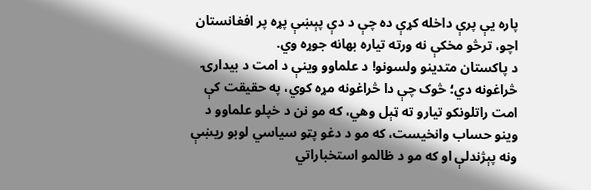پاره يې پرې داخله کړې ده چې د دې پېښې پړه پر افغانستان اچو، ترڅو مخکې نه ورته تياره بهانه جوړه وي.
د پاکستان متدينو ولسونو! د علماوو وينې د امت د بيدارۍ څراغونه دي؛ څوک چې دا څراغونه مړه کوي، په حقيقت کې امت راتلونکو تيارو ته ټېل وهي، که مو نن د خپلو علماوو د وينو حساب وانخيست، که مو د دغو پټو سياسي لوبو ريښې ونه پېژندلې او که مو د ظالمو استخباراتي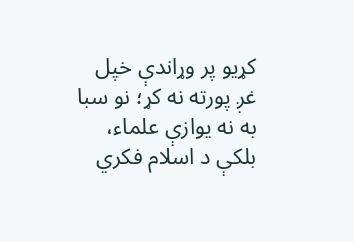کړيو پر وړاندې خپل غږ پورته نه کړ؛ نو سبا به نه يوازې علماء، بلکې د اسلام فکري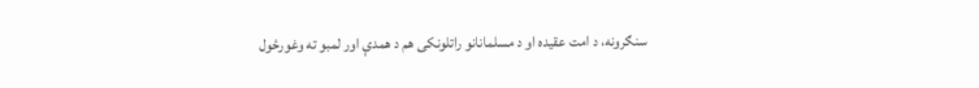سنګرونه، د امت عقيده او د مسلمانانو راتلونکی هم د همدې اور لمبو ته وغورځول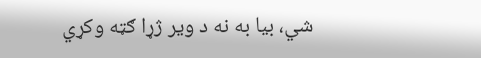شي، بيا به نه د وير ژړا ګټه وکړي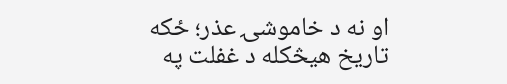او نه د خاموشۍ عذر؛ ځکه تاريخ هيڅکله د غفلت په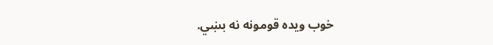خوب ويده قومونه نه بښي.